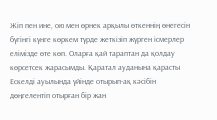Жіп пен ине, ою мен өрнек арқылы өткеннің өнегесін бүгінгі күнге көркем түрде жеткізіп жүрген ісмерлер елімізде өте көп. Оларға қай тараптан да қолдау көрсетсек жарасымды. Қаратал ауданына қарасты Ескелді ауылында үйінде отырып-ақ кәсібін дөңгелентіп отырған бір жан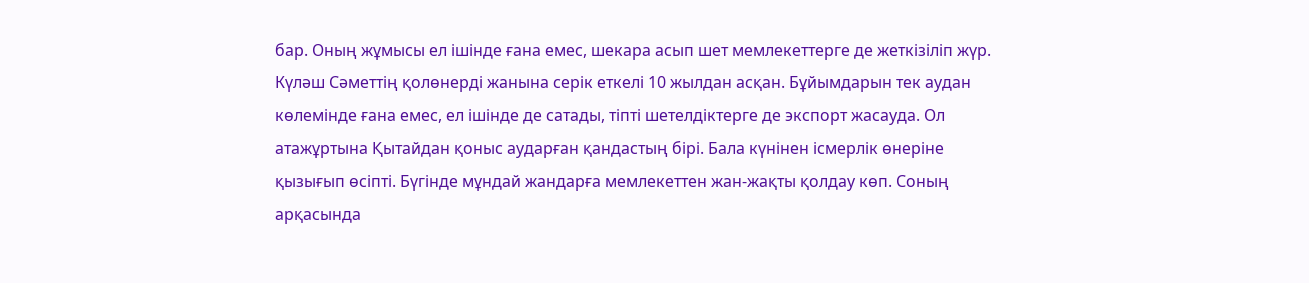бар. Оның жұмысы ел ішінде ғана емес, шекара асып шет мемлекеттерге де жеткізіліп жүр.
Күләш Сәметтің қолөнерді жанына серік еткелі 10 жылдан асқан. Бұйымдарын тек аудан көлемінде ғана емес, ел ішінде де сатады, тіпті шетелдіктерге де экспорт жасауда. Ол атажұртына Қытайдан қоныс аударған қандастың бірі. Бала күнінен ісмерлік өнеріне қызығып өсіпті. Бүгінде мұндай жандарға мемлекеттен жан-жақты қолдау көп. Соның арқасында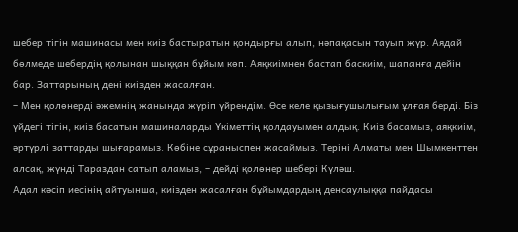шебер тігін машинасы мен киіз бастыратын қондырғы алып, нәпақасын тауып жүр. Аядай бөлмеде шебердің қолынан шыққан бұйым көп. Аяқкиімнен бастап баскиім, шапанға дейін бар. Заттарының дені киізден жасалған.
– Мен қолөнерді әжемнің жанында жүріп үйрендім. Өсе келе қызығушылығым ұлғая берді. Біз үйдегі тігін, киіз басатын машиналарды Үкіметтің қолдауымен алдық. Киіз басамыз, аяқкиім, әртүрлі заттарды шығарамыз. Көбіне сұраныспен жасаймыз. Теріні Алматы мен Шымкенттен алсақ, жүнді Тараздан сатып аламыз, – дейді қолөнер шебері Күләш.
Адал кәсіп иесінің айтуынша, киізден жасалған бұйымдардың денсаулыққа пайдасы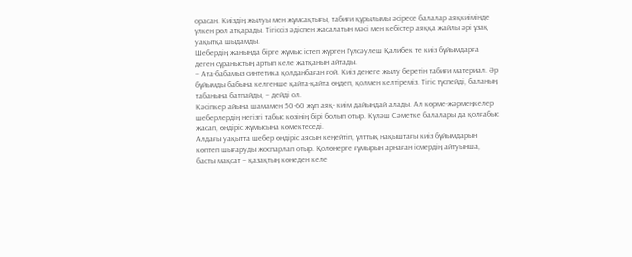орасан. Киіздің жылуы мен жұмсақтығы, табиғи құрылымы әсіресе балалар аяқкиімінде үлкен рөл атқарады. Тігіссіз әдіспен жасалатын мәсі мен кебістер аяққа жайлы әрі ұзақ уақытқа шыдамды.
Шебердің жанында бірге жұмыс істеп жүрген Гүлсәулеш Қалибек те киіз бұйымдарға деген сұраныстың артып келе жатқанын айтады.
– Ата-бабамыз синтетика қолданбаған ғой. Киіз денеге жылу беретін табиғи материал. Әр бұйымды бабына келгенше қайта-қайта өңдеп, қолмен келтіреміз. Тігіс түспейді, баланың табанына батпайды, – дейді ол.
Кәсіпкер айына шамамен 50-60 жұп аяқ- киім дайындай алады. Ал көрме-жәрмеңкелер шеберлердің негізгі табыс көзінің бірі болып отыр. Күләш Сәметке балалары да қолғабыс жасап, өндіріс жұмысына көмектеседі.
Алдағы уақытта шебер өндіріс аясын кеңейтіп, ұлттық нақыштағы киіз бұйымдарын көптеп шығаруды жоспарлап отыр. Қолөнерге ғұмырын арнаған ісмердің айтуынша, басты мақсат – қазақтың көнеден келе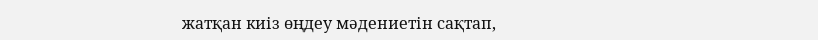жатқан киіз өңдеу мәдениетін сақтап,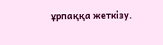ұрпаққа жеткізу.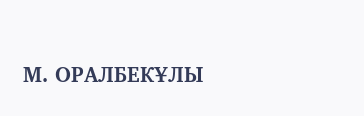М. ОРАЛБЕКҰЛЫ